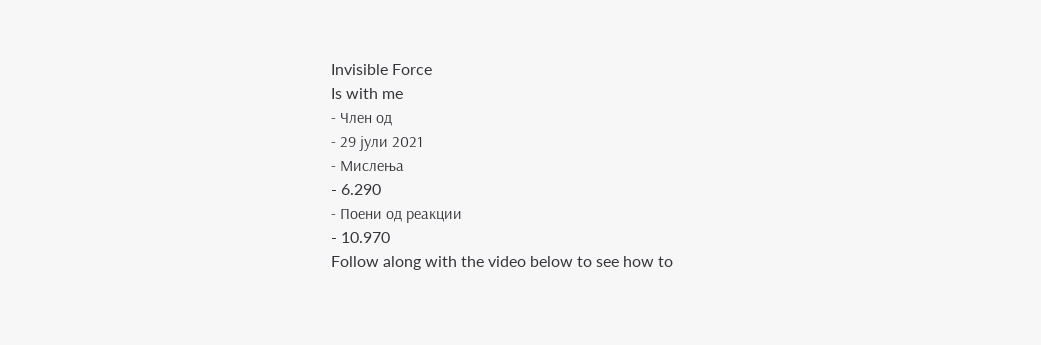Invisible Force
Is with me
- Член од
- 29 јули 2021
- Мислења
- 6.290
- Поени од реакции
- 10.970
Follow along with the video below to see how to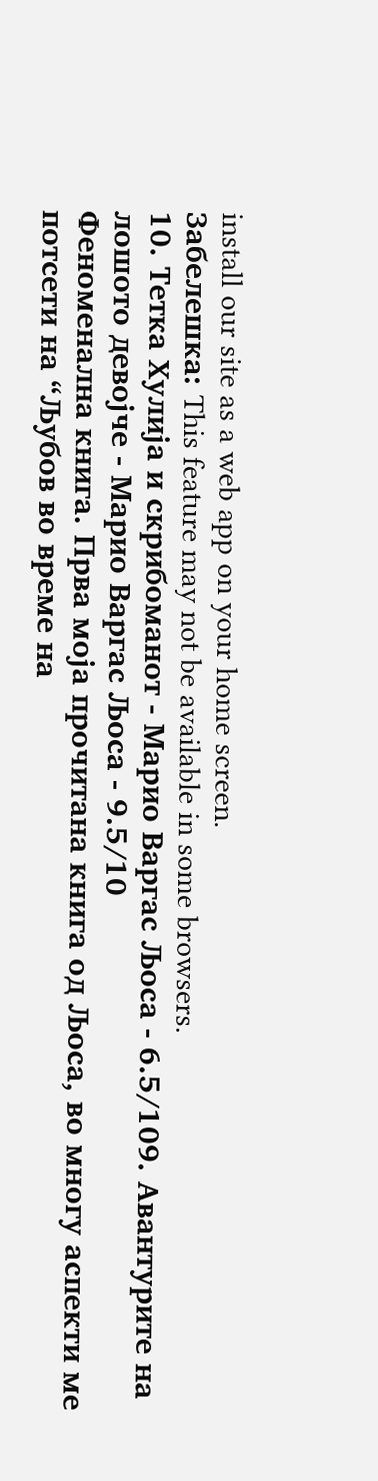install our site as a web app on your home screen.
Забелешка: This feature may not be available in some browsers.
10. Тетка Хулија и скрибоманот - Марио Варгас Љоса - 6.5/109. Авантурите на лошото девојче - Марио Варгас Љоса - 9.5/10
Феноменална книга. Прва моја прочитана книга од Љоса, во многу аспекти ме потсети на “Љубов во време на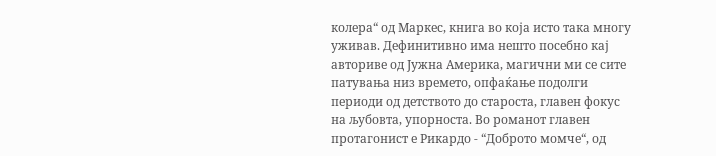колера“ од Маркес, книга во која исто така многу уживав. Дефинитивно има нешто посебно кај авториве од Јужна Америка, магични ми се сите патувања низ времето, опфаќање подолги периоди од детството до староста, главен фокус на љубовта, упорноста. Во романот главен протагонист е Рикардо - “Доброто момче“, од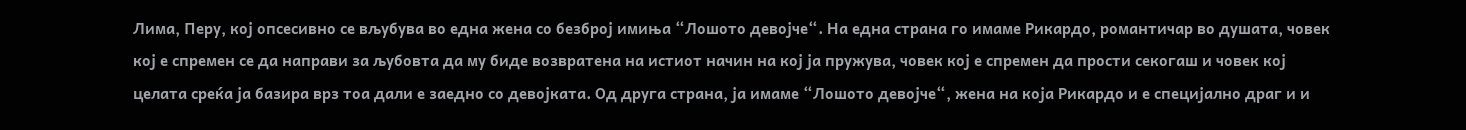Лима, Перу, кој опсесивно се вљубува во една жена со безброј имиња “Лошото девојче“. На една страна го имаме Рикардо, романтичар во душата, човек кој е спремен се да направи за љубовта да му биде возвратена на истиот начин на кој ја пружува, човек кој е спремен да прости секогаш и човек кој целата среќа ја базира врз тоа дали е заедно со девојката. Од друга страна, ја имаме “Лошото девојче“, жена на која Рикардо и е специјално драг и и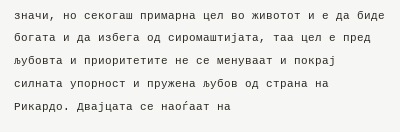значи, но секогаш примарна цел во животот и е да биде богата и да избега од сиромаштијата, таа цел е пред љубовта и приоритетите не се менуваат и покрај силната упорност и пружена љубов од страна на Рикардо. Двајцата се наоѓаат на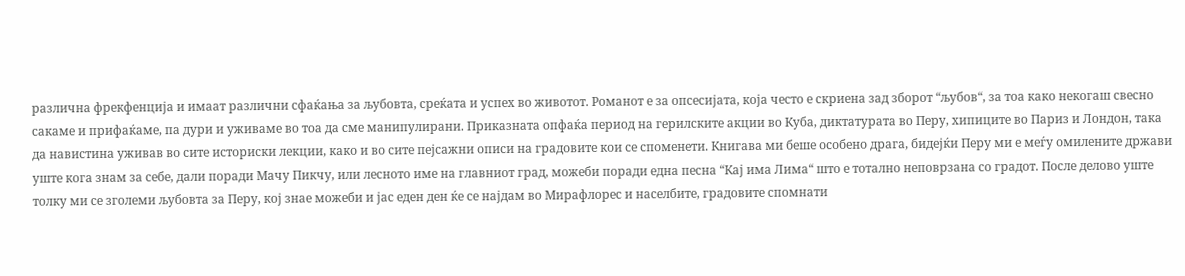различна фрекфенција и имаат различни сфаќања за љубовта, среќата и успех во животот. Романот е за опсесијата, која често е скриена зад зборот “љубов“, за тоа како некогаш свесно сакаме и прифаќаме, па дури и уживаме во тоа да сме манипулирани. Приказната опфаќа период на герилските акции во Куба, диктатурата во Перу, хипиците во Париз и Лондон, така да навистина уживав во сите историски лекции, како и во сите пејсажни описи на градовите кои се споменети. Книгава ми беше особено драга, бидејќи Перу ми е меѓу омилените држави уште кога знам за себе, дали поради Мачу Пикчу, или лесното име на главниот град, можеби поради една песна “Кај има Лима“ што е тотално неповрзана со градот. После делово уште толку ми се зголеми љубовта за Перу, кој знае можеби и јас еден ден ќе се најдам во Мирафлорес и населбите, градовите спомнати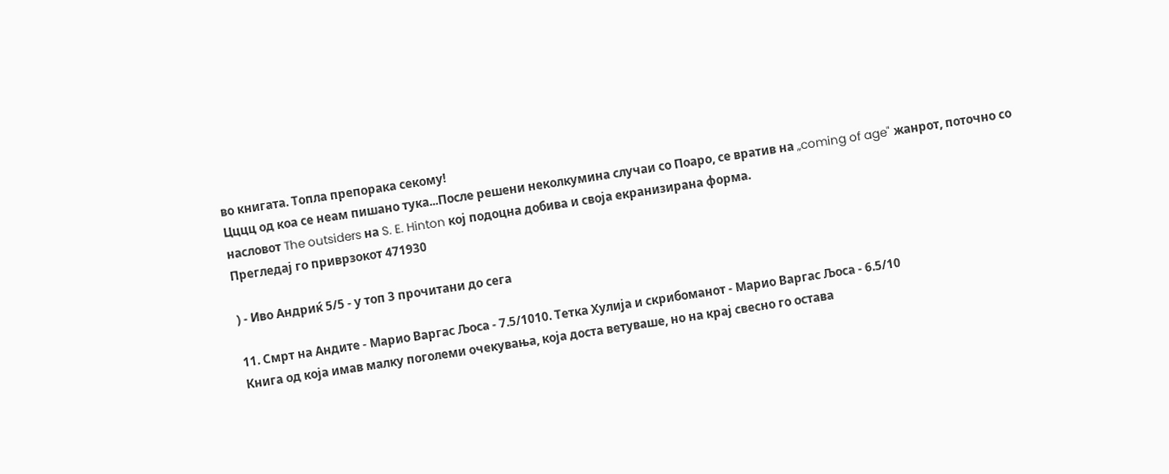во книгата. Топла препорака секому!
Цццц од коа се неам пишано тука...После решени неколкумина случаи со Поаро, се вратив на „coming of age" жанрот, поточно со насловот The outsiders на S. E. Hinton кој подоцна добива и своја екранизирана форма.
Прегледај го приврзокот 471930

) - Иво Андриќ 5/5 - у топ 3 прочитани до сега

11. Смрт на Андите - Марио Варгас Љоса - 7.5/1010. Тетка Хулија и скрибоманот - Марио Варгас Љоса - 6.5/10
Книга од која имав малку поголеми очекувања, која доста ветуваше, но на крај свесно го остава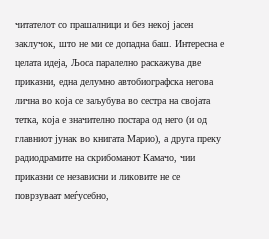читателот со прашалници и без некој јасен заклучок, што не ми се допадна баш. Интересна е целата идеја, Љоса паралелно раскажува две приказни, една делумно автобиографска негова лична во која се заљубува во сестра на својата тетка, која е значително постара од него (и од главниот јунак во книгата Марио), а друга преку радиодрамите на скрибоманот Камачо, чии приказни се независни и ликовите не се поврзуваат меѓусебно,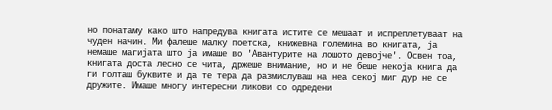но понатаму како што напредува книгата истите се мешаат и испреплетуваат на чуден начин. Ми фалеше малку поетска, книжевна големина во книгата, ја немаше магијата што ја имаше во 'Авантурите на лошото девојче'. Освен тоа, книгата доста лесно се чита, држеше внимание, но и не беше некоја книга да ги голташ буквите и да те тера да размислуваш на неа секој миг дур не се дружите. Имаше многу интересни ликови со одредени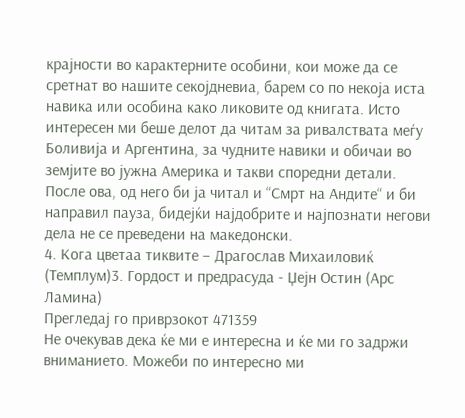крајности во карактерните особини, кои може да се сретнат во нашите секојдневиа, барем со по некоја иста навика или особина како ликовите од книгата. Исто интересен ми беше делот да читам за ривалствата меѓу Боливија и Аргентина, за чудните навики и обичаи во земјите во јужна Америка и такви споредни детали. После ова, од него би ја читал и “Смрт на Андите“ и би направил пауза, бидејќи најдобрите и најпознати негови дела не се преведени на македонски.
4. Кога цветаа тиквите – Драгослав Михаиловиќ (Темплум)3. Гордост и предрасуда - Џејн Остин (Арс Ламина)
Прегледај го приврзокот 471359
Не очекував дека ќе ми е интересна и ќе ми го задржи вниманието. Можеби по интересно ми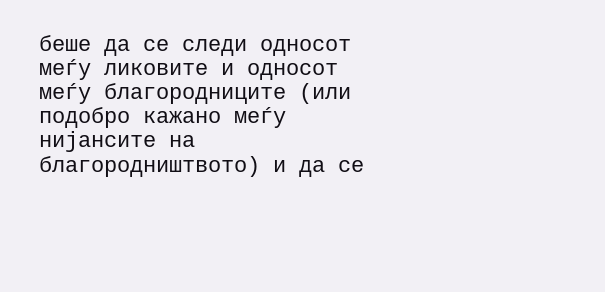беше да се следи односот меѓу ликовите и односот меѓу благородниците (или подобро кажано меѓу нијансите на благородништвото) и да се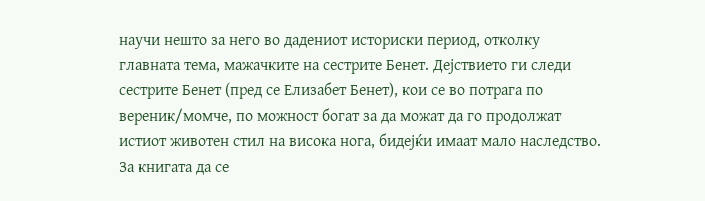научи нешто за него во дадениот историски период, отколку главната тема, мажачките на сестрите Бенет. Дејствието ги следи сестрите Бенет (пред се Елизабет Бенет), кои се во потрага по вереник/момче, по можност богат за да можат да го продолжат истиот животен стил на висока нога, бидејќи имаат мало наследство.
За книгата да се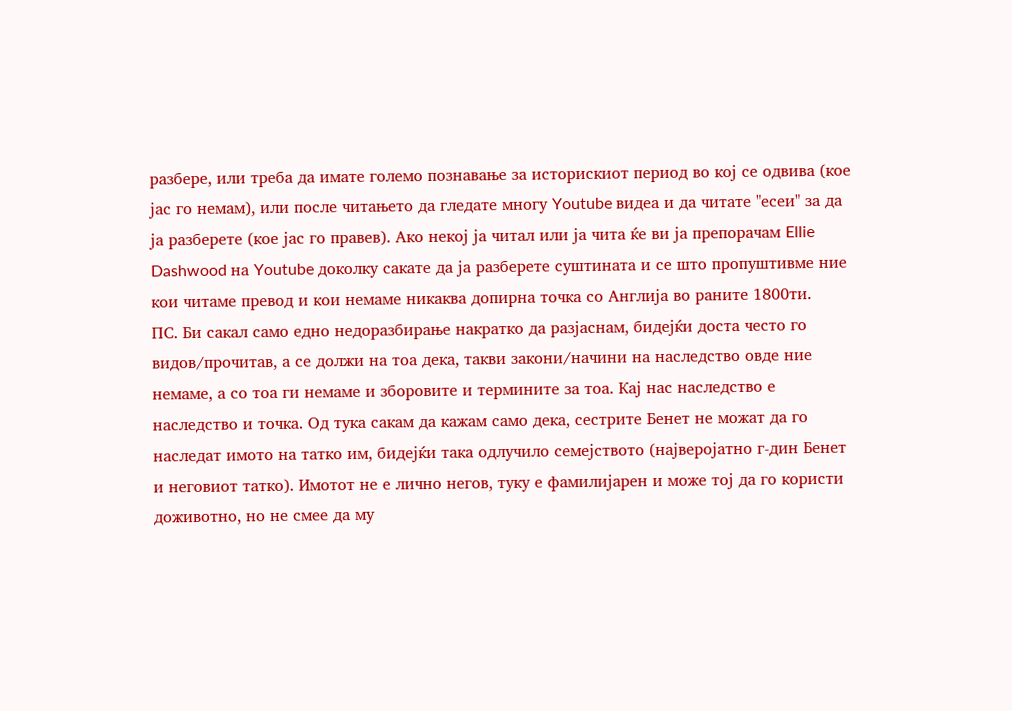разбере, или треба да имате големо познавање за историскиот период во кој се одвива (кое јас го немам), или после читањето да гледате многу Youtube видеа и да читате "есеи" за да ја разберете (кое јас го правев). Ако некој ја читал или ја чита ќе ви ја препорачам Ellie Dashwood на Youtube доколку сакате да ја разберете суштината и се што пропуштивме ние кои читаме превод и кои немаме никаква допирна точка со Англија во раните 1800ти.
ПС. Би сакал само едно недоразбирање накратко да разјаснам, бидејќи доста често го видов/прочитав, а се должи на тоа дека, такви закони/начини на наследство овде ние немаме, а со тоа ги немаме и зборовите и термините за тоа. Кај нас наследство е наследство и точка. Од тука сакам да кажам само дека, сестрите Бенет не можат да го наследат имото на татко им, бидејќи така одлучило семејството (најверојатно г-дин Бенет и неговиот татко). Имотот не е лично негов, туку е фамилијарен и може тој да го користи доживотно, но не смее да му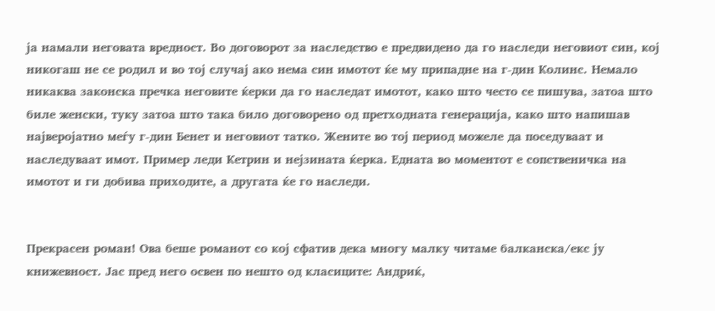ја намали неговата вредност. Во договорот за наследство е предвидено да го наследи неговиот син, кој никогаш не се родил и во тој случај ако нема син имотот ќе му припадне на г-дин Колинс. Немало никаква законска пречка неговите ќерки да го наследат имотот, како што често се пишува, затоа што биле женски, туку затоа што така било договорено од претходната генерација, како што напишав најверојатно меѓу г-дин Бенет и неговиот татко. Жените во тој период можеле да поседуваат и наследуваат имот. Пример леди Кетрин и нејзината ќерка. Едната во моментот е сопственичка на имотот и ги добива приходите, а другата ќе го наследи.


Прекрасен роман! Ова беше романот со кој сфатив дека многу малку читаме балканска/екс ју книжевност. Јас пред него освен по нешто од класиците: Андриќ,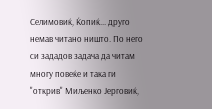Селимовиќ, Ќопиќ... друго немав читано ништо. По него си зададов задача да читам многу повеќе и така ги "открив" Миљенко Јерговиќ,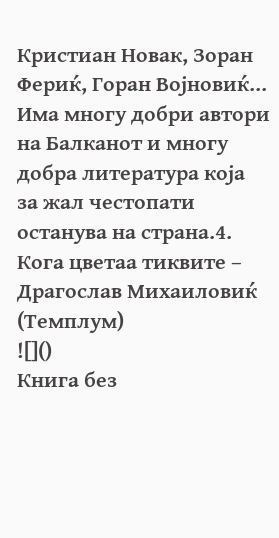Кристиан Новак, Зоран Фериќ, Горан Војновиќ... Има многу добри автори на Балканот и многу добра литература која за жал честопати останува на страна.4. Кога цветаа тиквите – Драгослав Михаиловиќ (Темплум)
![]()
Книга без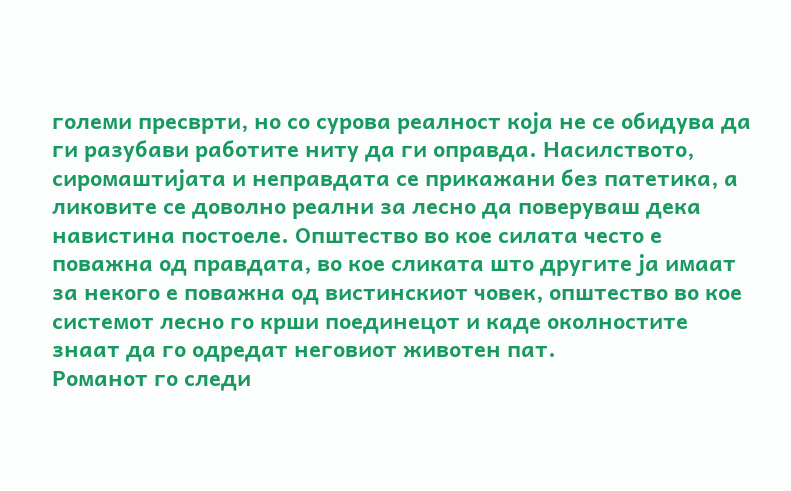големи пресврти, но со сурова реалност која не се обидува да ги разубави работите ниту да ги оправда. Насилството, сиромаштијата и неправдата се прикажани без патетика, а ликовите се доволно реални за лесно да поверуваш дека навистина постоеле. Општество во кое силата често е поважна од правдата, во кое сликата што другите ја имаат за некого е поважна од вистинскиот човек, општество во кое системот лесно го крши поединецот и каде околностите знаат да го одредат неговиот животен пат.
Романот го следи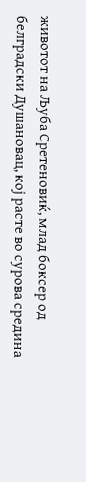животот на Љуба Сретеновиќ, млад боксер од белградски Душановац, кој расте во сурова средина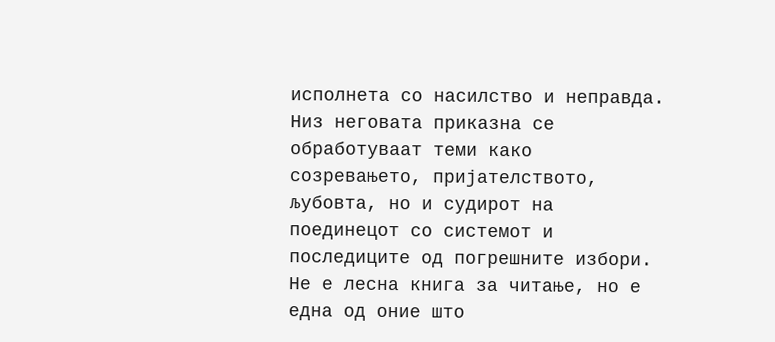исполнета со насилство и неправда. Низ неговата приказна се обработуваат теми како созревањето, пријателството, љубовта, но и судирот на поединецот со системот и последиците од погрешните избори.
Не е лесна книга за читање, но е една од оние што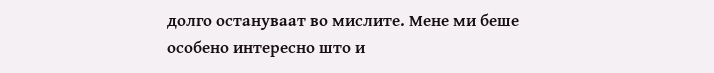долго остануваат во мислите. Мене ми беше особено интересно што и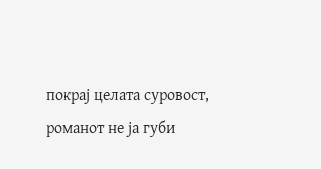покрај целата суровост, романот не ја губи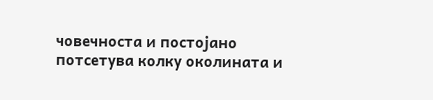човечноста и постојано потсетува колку околината и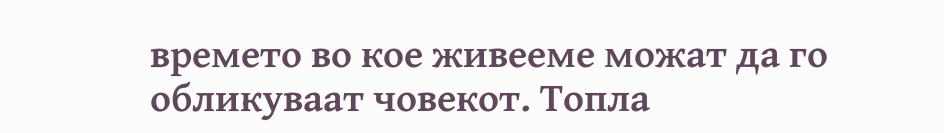времето во кое живееме можат да го обликуваат човекот. Топла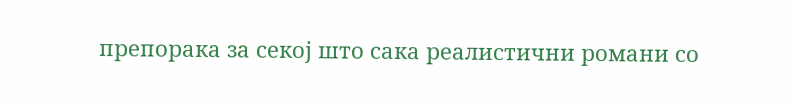препорака за секој што сака реалистични романи со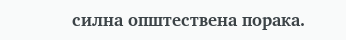силна општествена порака.